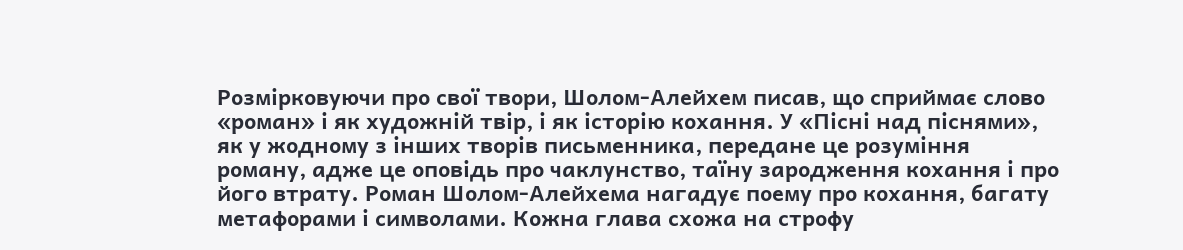Розмірковуючи про свої твори, Шолом-Алейхем писав, що сприймає слово «роман» і як художній твір, і як історію кохання. У «Пісні над піснями», як у жодному з інших творів письменника, передане це розуміння роману, адже це оповідь про чаклунство, таїну зародження кохання і про його втрату. Роман Шолом-Алейхема нагадує поему про кохання, багату метафорами і символами. Кожна глава схожа на строфу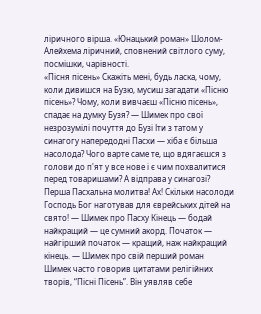ліричного вірша. «Юнацький роман» Шолом-Алейхема ліричний, сповнений світлого суму, посмішки, чарівності.
«Пісня пісень» Скажіть мені, будь ласка, чому, коли дивишся на Бузю, мусиш загадати «Пісню пісень»? Чому, коли вивчаєш «Пісню пісень», спадає на думку Бузя? — Шимек про свої незрозумілі почуття до Бузі Іти з татом у синагогу напередодні Пасхи — хіба є більша насолода? Чого варте саме те, що вдягаєшся з голови до п'ят у все нове і є чим похвалитися перед товаришами? А відправа у синагозі? Перша Пасхальна молитва! Ах! Скільки насолоди Господь Бог наготував для єврейських дітей на свято! — Шимек про Пасху Кінець — бодай найкращий — це сумний акорд. Початок — найгірший початок — кращий, наж найкращий кінець. — Шимек про свій перший роман
Шимек часто говорив цитатами релігійних творів, “Пісні Пісень”. Він уявляв себе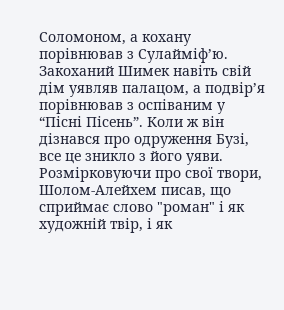Соломоном, а кохану порівнював з Сулайміф’ю. Закоханий Шимек навіть свій дім уявляв палацом, а подвір’я порівнював з оспіваним у “Пісні Пісень”. Коли ж він дізнався про одруження Бузі, все це зникло з його уяви.
Розмірковуючи про свої твори, Шолом-Алейхем писав, що сприймає слово "роман" і як художній твір, і як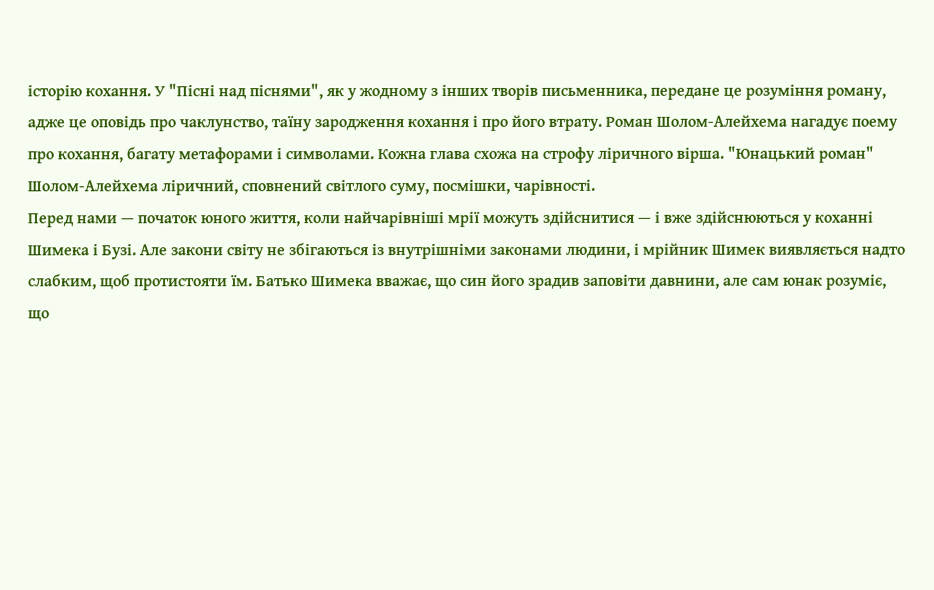історію кохання. У "Пісні над піснями", як у жодному з інших творів письменника, передане це розуміння роману, адже це оповідь про чаклунство, таїну зародження кохання і про його втрату. Роман Шолом-Алейхема нагадує поему про кохання, багату метафорами і символами. Кожна глава схожа на строфу ліричного вірша. "Юнацький роман" Шолом-Алейхема ліричний, сповнений світлого суму, посмішки, чарівності.
Перед нами — початок юного життя, коли найчарівніші мрії можуть здійснитися — і вже здійснюються у коханні Шимека і Бузі. Але закони світу не збігаються із внутрішніми законами людини, і мрійник Шимек виявляється надто слабким, щоб протистояти їм. Батько Шимека вважає, що син його зрадив заповіти давнини, але сам юнак розуміє, що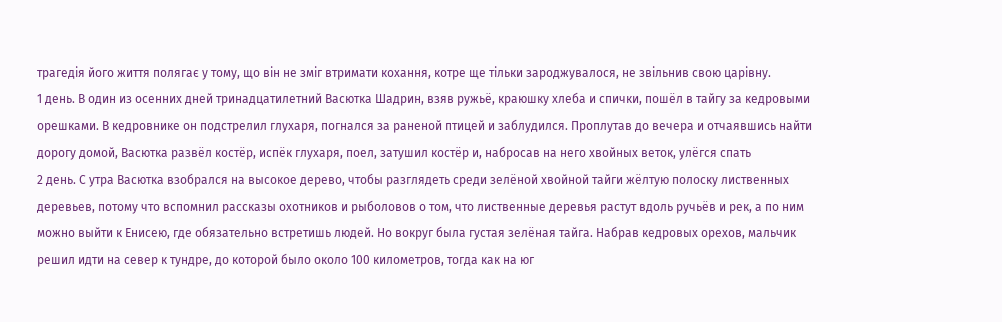трагедія його життя полягає у тому, що він не зміг втримати кохання, котре ще тільки зароджувалося, не звільнив свою царівну.
1 день. В один из осенних дней тринадцатилетний Васютка Шадрин, взяв ружьё, краюшку хлеба и спички, пошёл в тайгу за кедровыми орешками. В кедровнике он подстрелил глухаря, погнался за раненой птицей и заблудился. Проплутав до вечера и отчаявшись найти дорогу домой, Васютка развёл костёр, испёк глухаря, поел, затушил костёр и, набросав на него хвойных веток, улёгся спать
2 день. С утра Васютка взобрался на высокое дерево, чтобы разглядеть среди зелёной хвойной тайги жёлтую полоску лиственных деревьев, потому что вспомнил рассказы охотников и рыболовов о том, что лиственные деревья растут вдоль ручьёв и рек, а по ним можно выйти к Енисею, где обязательно встретишь людей. Но вокруг была густая зелёная тайга. Набрав кедровых орехов, мальчик решил идти на север к тундре, до которой было около 100 километров, тогда как на юг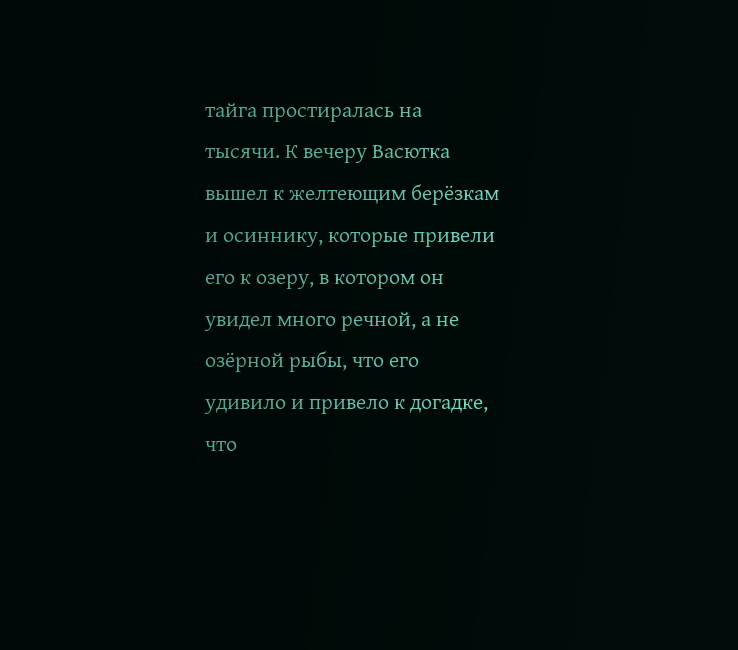тайга простиралась на тысячи. К вечеру Васютка вышел к желтеющим берёзкам и осиннику, которые привели его к озеру, в котором он увидел много речной, а не озёрной рыбы, что его удивило и привело к догадке, что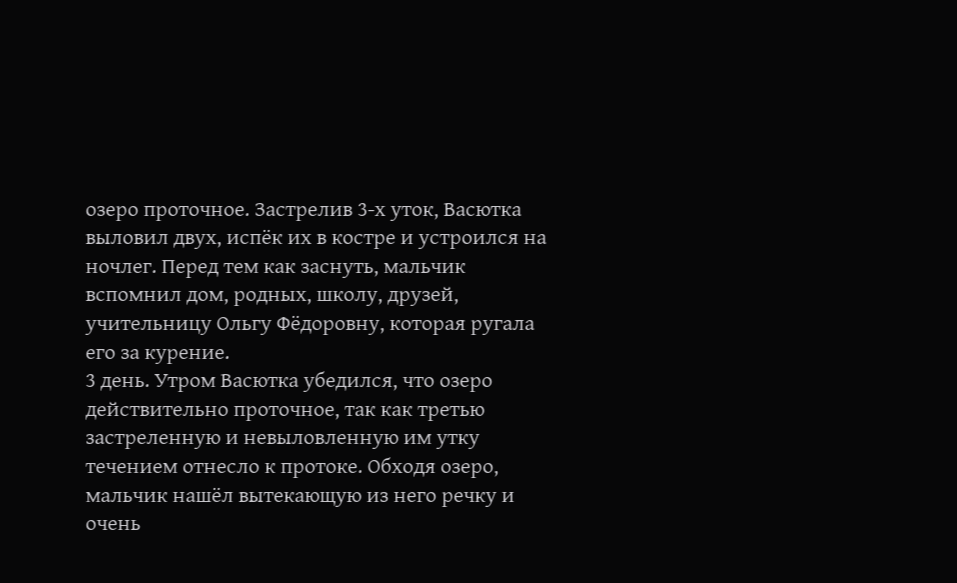озеро проточное. Застрелив 3-х уток, Васютка выловил двух, испёк их в костре и устроился на ночлег. Перед тем как заснуть, мальчик вспомнил дом, родных, школу, друзей, учительницу Ольгу Фёдоровну, которая ругала его за курение.
3 день. Утром Васютка убедился, что озеро действительно проточное, так как третью застреленную и невыловленную им утку течением отнесло к протоке. Обходя озеро, мальчик нашёл вытекающую из него речку и очень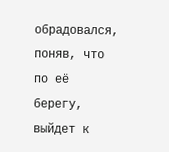обрадовался, поняв, что по её берегу, выйдет к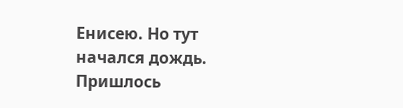Енисею. Но тут начался дождь. Пришлось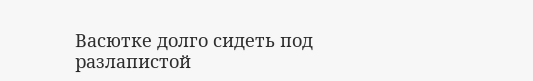Васютке долго сидеть под разлапистой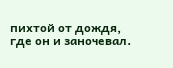пихтой от дождя, где он и заночевал.